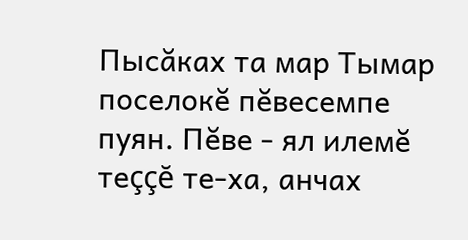Пысăках та мар Тымар поселокĕ пĕвесемпе пуян. Пĕве - ял илемĕ теççĕ те-ха, анчах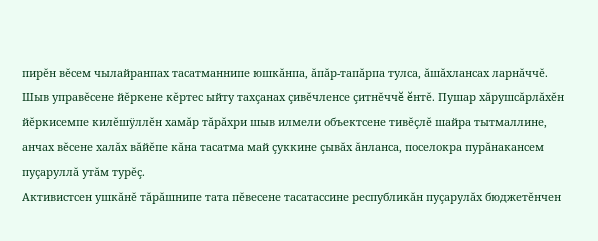пирĕн вĕсем чылайранпах тасатманнипе юшкăнпа, ăпăр-тапăрпа тулса, ăшăхлансах ларнăччĕ. Шыв управĕсене йĕркене кĕртес ыйту тахçанах çивĕчленсе çитнĕччĕ ĕнтĕ. Пушар хăрушсăрлăхĕн йĕркисемпе килĕшÿллĕн хамăр тăрăхри шыв илмели объектсене тивĕçлĕ шайра тытмаллине, анчах вĕсене халăх вăйĕпе кăна тасатма май çуккине çывăх ăнланса, поселокра пурăнакансем пуçаруллă утăм турĕç.
Активистсен ушкăнĕ тăрăшнипе тата пĕвесене тасатассине республикăн пуçарулăх бюджетĕнчен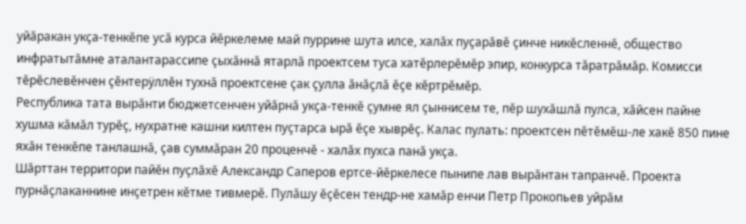уйăракан укçа-тенкĕпе усă курса йĕркелеме май пуррине шута илсе, халăх пуçарăвĕ çинче никĕсленнĕ, общество инфратытăмне аталантарассипе çыхăннă ятарлă проектсем туса хатĕрлерĕмĕр эпир, конкурса тăратрăмăр. Комисси тĕрĕслевĕнчен çĕнтерÿллĕн тухнă проектсене çак çулла ăнăçлă ĕçе кĕртрĕмĕр.
Республика тата вырăнти бюджетсенчен уйăрнă укçа-тенкĕ çумне ял çыннисем те, пĕр шухăшлă пулса, хăйсен пайне хушма кăмăл турĕç, нухратне кашни килтен пуçтарса ырă ĕçе хыврĕç. Калас пулать: проектсен пĕтĕмĕш-ле хакĕ 850 пине яхăн тенкĕпе танлашнă, çав суммăран 20 проценчĕ - халăх пухса панă укçа.
Шăрттан территори пайĕн пуçлăхĕ Александр Саперов ертсе-йĕркелесе пынипе лав вырăнтан тапранчĕ. Проекта пурнăçлаканнине инçетрен кĕтме тивмерĕ. Пулăшу ĕçĕсен тендр-не хамăр енчи Петр Прокопьев уйрăм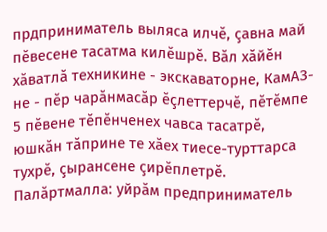прдприниматель выляса илчĕ, çавна май пĕвесене тасатма килĕшрĕ. Вăл хăйĕн хăватлă техникине - экскаваторне, КамАЗ-не - пĕр чарăнмасăр ĕçлеттерчĕ, пĕтĕмпе 5 пĕвене тĕпĕнченех чавса тасатрĕ, юшкăн тăприне те хăех тиесе-турттарса тухрĕ, çырансене çирĕплетрĕ. Палăртмалла: уйрăм предприниматель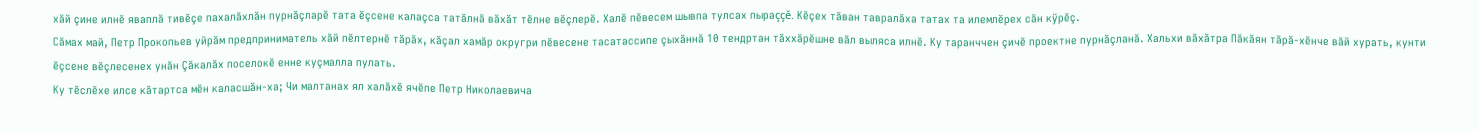хăй çине илнĕ яваплă тивĕçе пахалăхлăн пурнăçларĕ тата ĕçсене калаçса татăлнă вăхăт тĕлне вĕçлерĕ. Халĕ пĕвесем шывпа тулсах пыраççĕ. Кĕçех тăван тавралăха татах та илемлĕрех сăн кÿрĕç.
Сăмах май, Петр Прокопьев уйрăм предприниматель хăй пĕлтернĕ тăрăх, кăçал хамăр округри пĕвесене тасатассипе çыхăннă 10 тендртан тăххăрĕшне вăл выляса илнĕ. Ку таранччен çичĕ проектне пурнăçланă. Хальхи вăхăтра Пăкăян тăрă-хĕнче вăй хурать, кунти ĕçсене вĕçлесенех унăн Çăкалăх поселокĕ енне куçмалла пулать.
Ку тĕслĕхе илсе кăтартса мĕн каласшăн-ха; Чи малтанах ял халăхĕ ячĕпе Петр Николаевича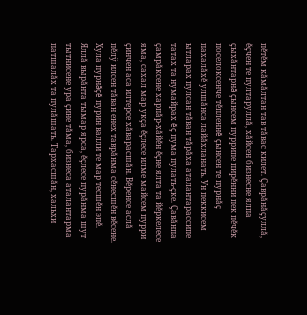пĕтĕм кăмăлтан тав тăвас килет. Çаврăнăçуллă, ĕçчен те пултаруллă, хăйсен бизнесне ялпа çыхăнтарнă çынсем пуррипе пирĕнни пек пĕчĕк поселоксенче тĕпленнĕ çынсен те пурнăç пахалăхĕ улшăнса лайăхланать. Ун пеккисем ытларах пулсан тăван тăрăха аталантарассипе татах та нумайрах ĕç пума пулать-çке. Çавăнпа çамрăксене харпăр-хăйĕн ĕçне ялта та йĕркелесе яма, сахал мар укçа ĕçлесе илме майсем пурри çинчен аса илтерсе хăварасшăн. Вĕренсе аслă пĕлÿ илсен тăван енех таврăнма сĕнесшĕн вĕсене.
Хула пурнăçĕ пурин валли те мар тесшĕн эпĕ. Яллă вырăнта тымар ярса, ĕçлесе пурăнма шут тытнисене ура çине тăма, бизнеса аталантарма патшалăх та пулăшать. Тархасшăн, хальхи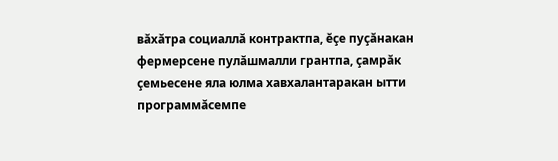вăхăтра социаллă контрактпа, ĕçе пуçăнакан фермерсене пулăшмалли грантпа, çамрăк çемьесене яла юлма хавхалантаракан ытти программăсемпе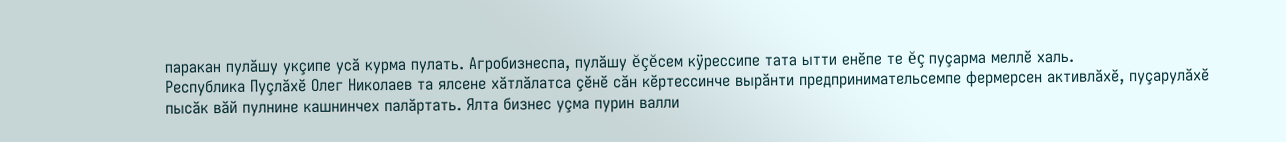паракан пулăшу укçипе усă курма пулать. Агробизнеспа, пулăшу ĕçĕсем кÿрессипе тата ытти енĕпе те ĕç пуçарма меллĕ халь.
Республика Пуçлăхĕ Олег Николаев та ялсене хăтлăлатса çĕнĕ сăн кĕртессинче вырăнти предпринимательсемпе фермерсен активлăхĕ, пуçарулăхĕ пысăк вăй пулнине кашнинчех палăртать. Ялта бизнес уçма пурин валли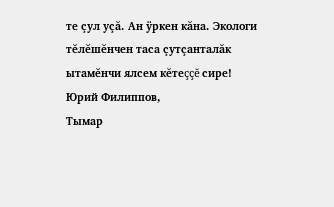те çул уçă. Ан ÿркен кăна. Экологи тĕлĕшĕнчен таса çутçанталăк ытамĕнчи ялсем кĕтеççĕ сире!
Юрий Филиппов,
Тымар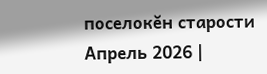поселокĕн старости
Апрель 2026 |